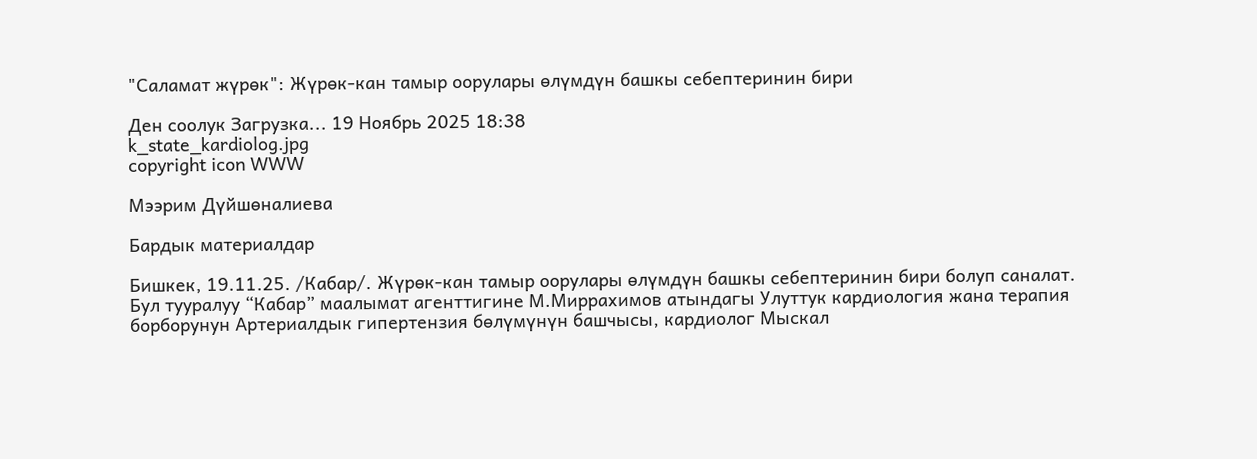"Саламат жүрөк": Жүрөк-кан тамыр оорулары өлүмдүн башкы себептеринин бири

Ден соолук Загрузка... 19 Ноябрь 2025 18:38
k_state_kardiolog.jpg
copyright icon WWW

Мээрим Дүйшөналиева

Бардык материалдар

Бишкек, 19.11.25. /Кабар/. Жүрөк-кан тамыр оорулары өлүмдүн башкы себептеринин бири болуп саналат. Бул тууралуу “Кабар” маалымат агенттигине М.Миррахимов атындагы Улуттук кардиология жана терапия борборунун Артериалдык гипертензия бөлүмүнүн башчысы, кардиолог Мыскал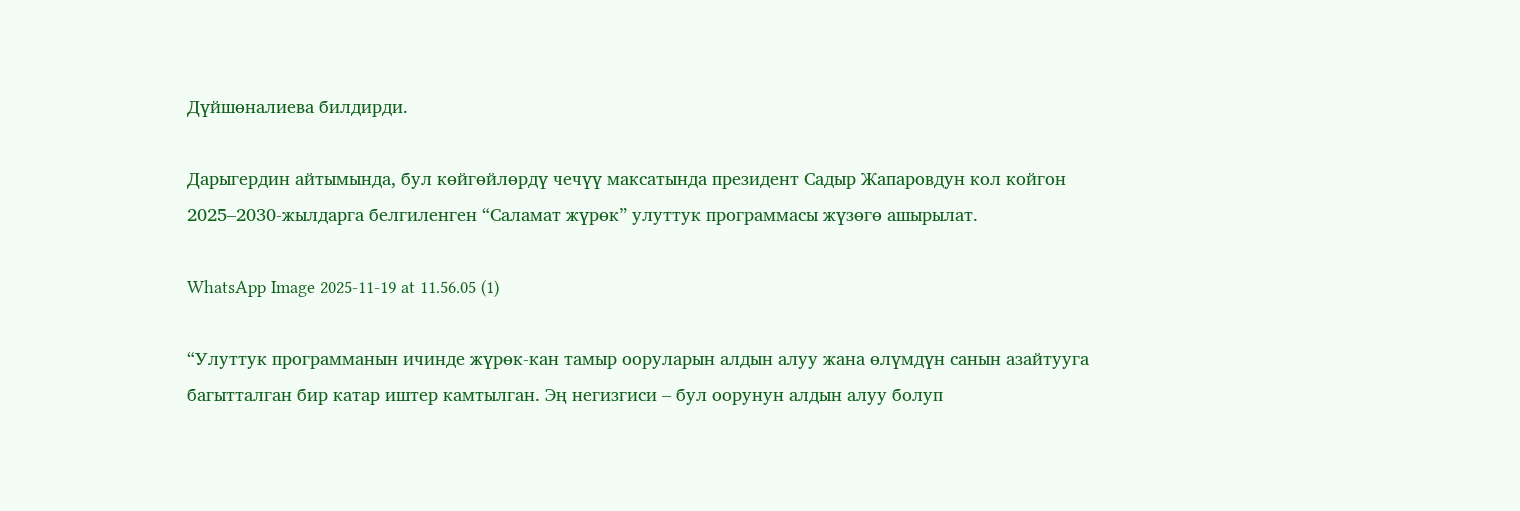Дүйшөналиева билдирди.

Дарыгердин айтымында, бул көйгөйлөрдү чечүү максатында президент Садыр Жапаровдун кол койгон 2025–2030-жылдарга белгиленген “Саламат жүрөк” улуттук программасы жүзөгө ашырылат.

WhatsApp Image 2025-11-19 at 11.56.05 (1)

“Улуттук программанын ичинде жүрөк-кан тамыр ооруларын алдын алуу жана өлүмдүн санын азайтууга багытталган бир катар иштер камтылган. Эң негизгиси – бул оорунун алдын алуу болуп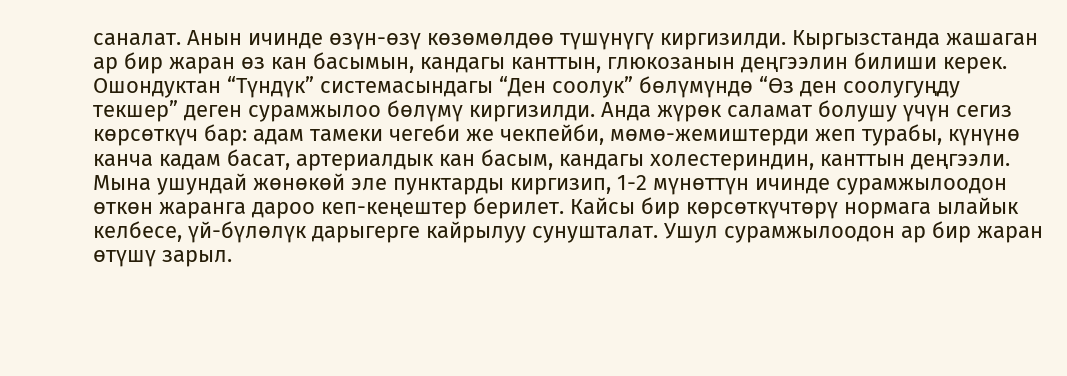саналат. Анын ичинде өзүн-өзү көзөмөлдөө түшүнүгү киргизилди. Кыргызстанда жашаган ар бир жаран өз кан басымын, кандагы канттын, глюкозанын деңгээлин билиши керек. Ошондуктан “Түндүк” системасындагы “Ден соолук” бөлүмүндө “Өз ден соолугуңду текшер” деген сурамжылоо бөлүмү киргизилди. Анда жүрөк саламат болушу үчүн сегиз көрсөткүч бар: адам тамеки чегеби же чекпейби, мөмө-жемиштерди жеп турабы, күнүнө канча кадам басат, артериалдык кан басым, кандагы холестериндин, канттын деңгээли. Мына ушундай жөнөкөй эле пунктарды киргизип, 1-2 мүнөттүн ичинде сурамжылоодон өткөн жаранга дароо кеп-кеңештер берилет. Кайсы бир көрсөткүчтөрү нормага ылайык келбесе, үй-бүлөлүк дарыгерге кайрылуу сунушталат. Ушул сурамжылоодон ар бир жаран өтүшү зарыл.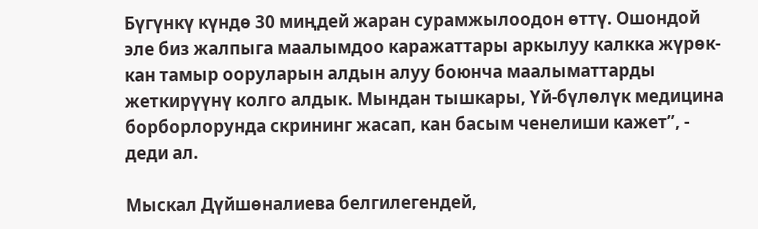Бүгүнкү күндө 30 миңдей жаран сурамжылоодон өттү. Ошондой эле биз жалпыга маалымдоо каражаттары аркылуу калкка жүрөк-кан тамыр ооруларын алдын алуу боюнча маалыматтарды жеткирүүнү колго алдык. Мындан тышкары, Үй-бүлөлүк медицина борборлорунда скрининг жасап, кан басым ченелиши кажет”, - деди ал.

Мыскал Дүйшөналиева белгилегендей,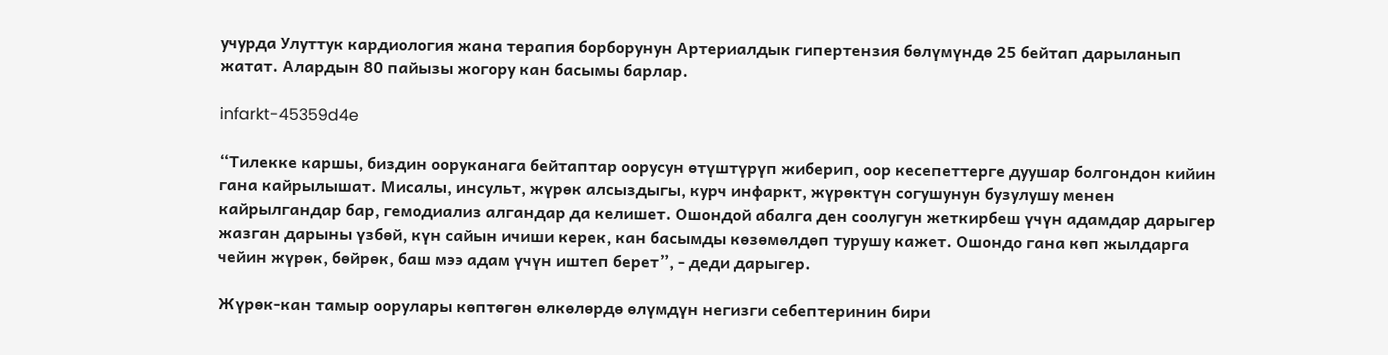учурда Улуттук кардиология жана терапия борборунун Артериалдык гипертензия бөлүмүндө 25 бейтап дарыланып жатат. Алардын 80 пайызы жогору кан басымы барлар.

infarkt-45359d4e

“Тилекке каршы, биздин ооруканага бейтаптар оорусун өтүштүрүп жиберип, оор кесепеттерге дуушар болгондон кийин гана кайрылышат. Мисалы, инсульт, жүрөк алсыздыгы, курч инфаркт, жүрөктүн согушунун бузулушу менен кайрылгандар бар, гемодиализ алгандар да келишет. Ошондой абалга ден соолугун жеткирбеш үчүн адамдар дарыгер жазган дарыны үзбөй, күн сайын ичиши керек, кан басымды көзөмөлдөп турушу кажет. Ошондо гана көп жылдарга чейин жүрөк, бөйрөк, баш мээ адам үчүн иштеп берет”, - деди дарыгер.

Жүрөк-кан тамыр оорулары көптөгөн өлкөлөрдө өлүмдүн негизги себептеринин бири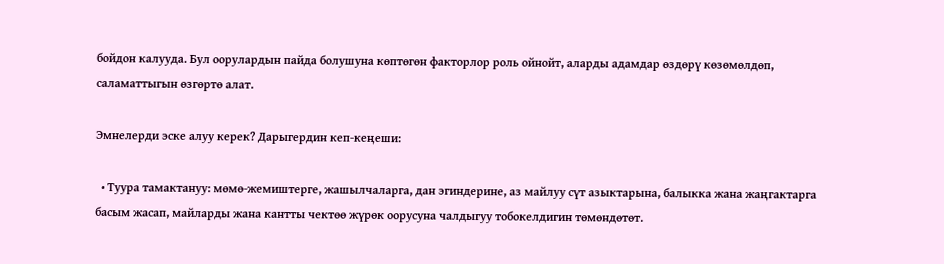бойдон калууда. Бул оорулардын пайда болушуна көптөгөн факторлор роль ойнойт, аларды адамдар өздөрү көзөмөлдөп, саламаттыгын өзгөртө алат.

Эмнелерди эске алуу керек? Дарыгердин кеп-кеңеши:

  • Туура тамактануу: мөмө-жемиштерге, жашылчаларга, дан эгиндерине, аз майлуу сүт азыктарына, балыкка жана жаңгактарга басым жасап, майларды жана кантты чектөө жүрөк оорусуна чалдыгуу тобокелдигин төмөндөтөт.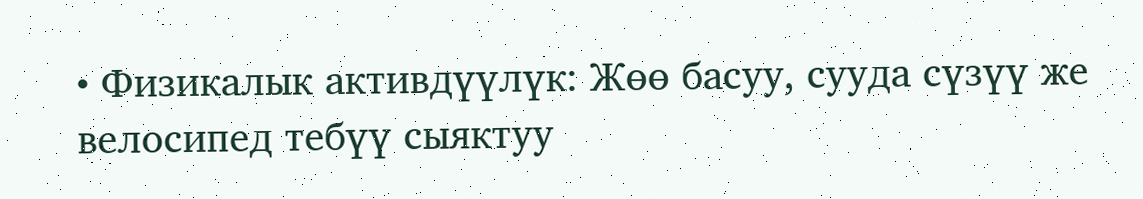• Физикалык активдүүлүк: Жөө басуу, сууда сүзүү же велосипед тебүү сыяктуу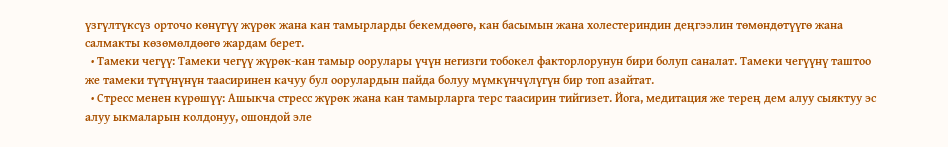үзгүлтүксүз орточо көнүгүү жүрөк жана кан тамырларды бекемдөөгө, кан басымын жана холестериндин деңгээлин төмөндөтүүгө жана салмакты көзөмөлдөөгө жардам берет.
  • Тамеки чегүү: Тамеки чегүү жүрөк-кан тамыр оорулары үчүн негизги тобокел факторлорунун бири болуп саналат. Тамеки чегүүнү таштоо же тамеки түтүнүнүн таасиринен качуу бул оорулардын пайда болуу мүмкүнчүлүгүн бир топ азайтат.
  • Стресс менен күрөшүү: Ашыкча стресс жүрөк жана кан тамырларга терс таасирин тийгизет. Йога, медитация же терең дем алуу сыяктуу эс алуу ыкмаларын колдонуу, ошондой эле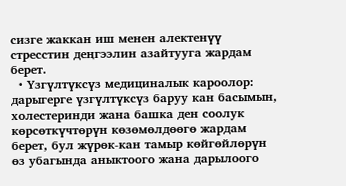сизге жаккан иш менен алектенүү стресстин деңгээлин азайтууга жардам берет.
  • Үзгүлтүксүз медициналык кароолор: дарыгерге үзгүлтүксүз баруу кан басымын, холестеринди жана башка ден соолук көрсөткүчтөрүн көзөмөлдөөгө жардам берет, бул жүрөк-кан тамыр көйгөйлөрүн өз убагында аныктоого жана дарылоого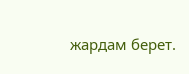жардам берет.